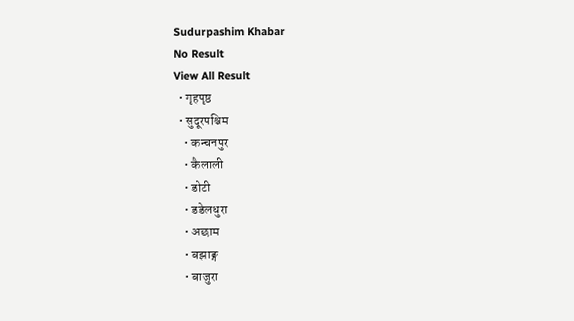Sudurpashim Khabar
No Result
View All Result
  • गृहपृष्ठ
  • सुदूरपश्चिम
    • कन्चनपुर
    • कैलाली
    • डोटी
    • डडेलधुरा
    • अछाम
    • बझाङ्ग
    • बाजुरा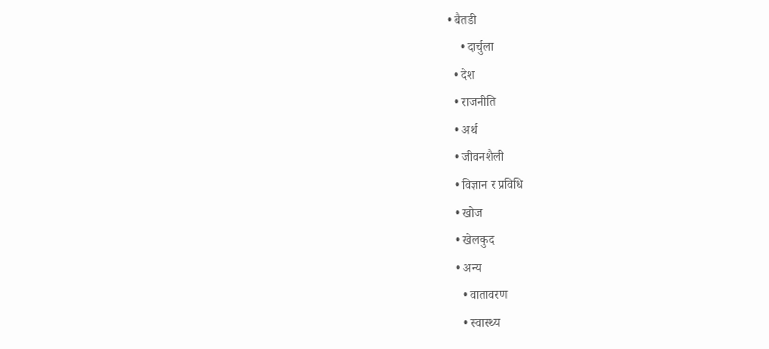• बैतडी
    • दार्चुला
  • देश
  • राजनीति
  • अर्थ
  • जीवनशैली
  • विज्ञान र प्रविधि
  • खोज
  • खेलकुद
  • अन्य
    • वातावरण
    • स्वास्थ्य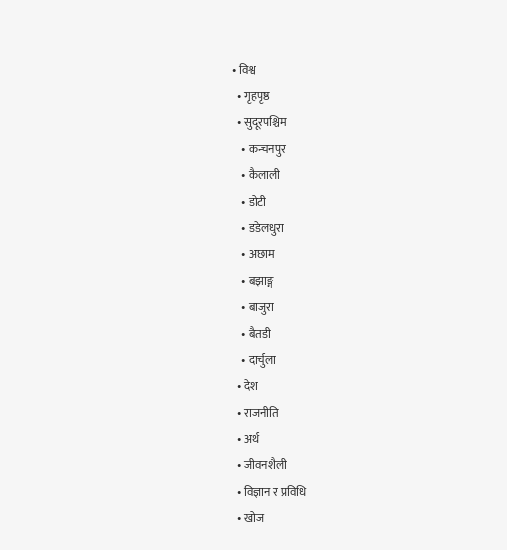• विश्व
  • गृहपृष्ठ
  • सुदूरपश्चिम
    • कन्चनपुर
    • कैलाली
    • डोटी
    • डडेलधुरा
    • अछाम
    • बझाङ्ग
    • बाजुरा
    • बैतडी
    • दार्चुला
  • देश
  • राजनीति
  • अर्थ
  • जीवनशैली
  • विज्ञान र प्रविधि
  • खोज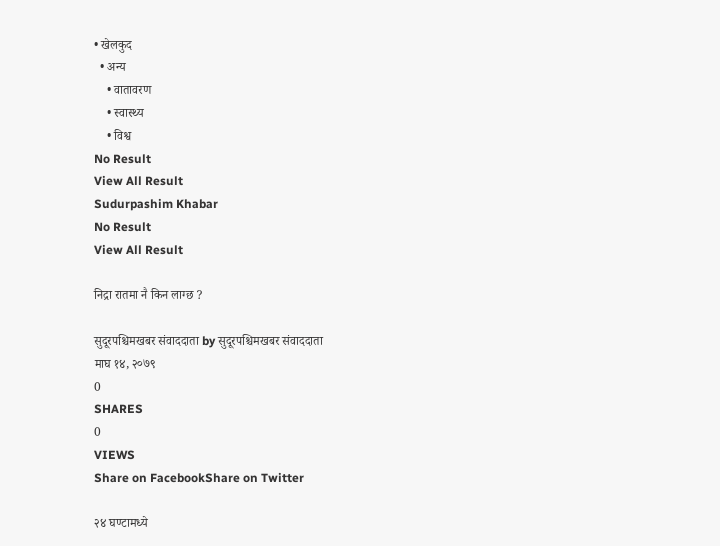• खेलकुद
  • अन्य
    • वातावरण
    • स्वास्थ्य
    • विश्व
No Result
View All Result
Sudurpashim Khabar
No Result
View All Result

निद्रा रातमा नै किन लाग्छ ?

सुदूरपश्चिमखबर संवाददाता by सुदूरपश्चिमखबर संवाददाता
माघ १४, २०७९
0
SHARES
0
VIEWS
Share on FacebookShare on Twitter

२४ घण्टामध्ये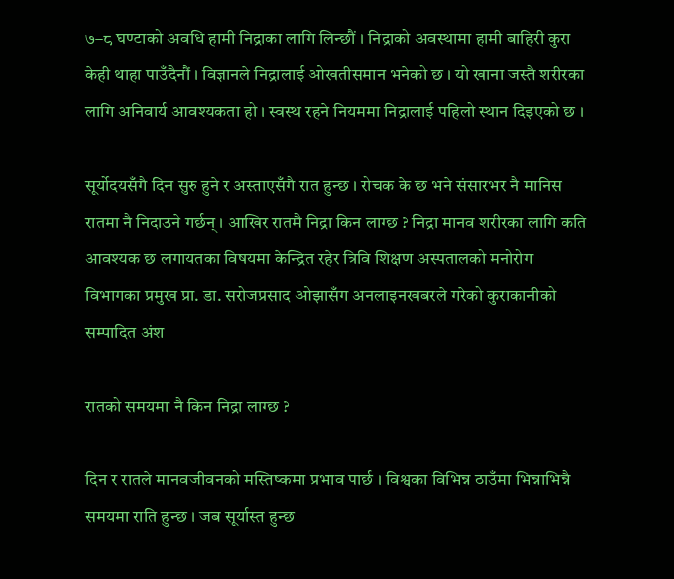७–८ घण्टाको अवधि हामी निद्राका लागि लिन्छौं । निद्राको अवस्थामा हामी बाहिरी कुरा केही थाहा पाउँदैनौं । विज्ञानले निद्रालाई ओखतीसमान भनेको छ । यो खाना जस्तै शरीरका लागि अनिवार्य आवश्यकता हो । स्वस्थ रहने नियममा निद्रालाई पहिलो स्थान दिइएको छ ।

सूर्योदयसँगै दिन सुरु हुने र अस्ताएसँगै रात हुन्छ । रोचक के छ भने संसारभर नै मानिस रातमा नै निदाउने गर्छन् । आखिर रातमै निद्रा किन लाग्छ ? निद्रा मानव शरीरका लागि कति आवश्यक छ लगायतका विषयमा केन्द्रित रहेर त्रिवि शिक्षण अस्पतालको मनोरोग विभागका प्रमुख प्रा. डा. सरोजप्रसाद ओझासँग अनलाइनखबरले गरेको कुराकानीको सम्पादित अंश

रातको समयमा नै किन निद्रा लाग्छ ?

दिन र रातले मानवजीवनको मस्तिष्कमा प्रभाव पार्छ । विश्वका विभिन्न ठाउँमा भिन्नाभिन्नै समयमा राति हुन्छ । जब सूर्यास्त हुन्छ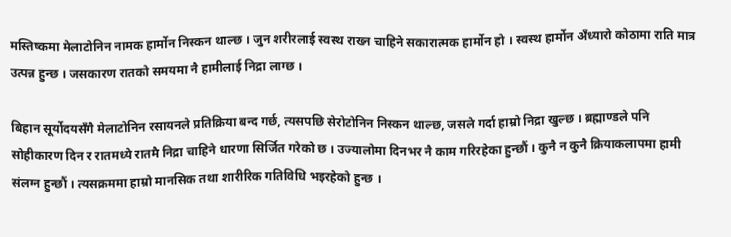मस्तिष्कमा मेलाटोनिन नामक हार्मोन निस्कन थाल्छ । जुन शरीरलाई स्वस्थ राख्न चाहिने सकारात्मक हार्मोन हो । स्वस्थ हार्मोन अँध्यारो कोठामा राति मात्र उत्पन्न हुन्छ । जसकारण रातको समयमा नै हामीलाई निद्रा लाग्छ ।

बिहान सूर्योदयसँगै मेलाटोनिन रसायनले प्रतिक्रिया बन्द गर्छ, त्यसपछि सेरोटोनिन निस्कन थाल्छ, जसले गर्दा हाम्रो निद्रा खुल्छ । ब्रह्माण्डले पनि सोहीकारण दिन र रातमध्ये रातमै निद्रा चाहिने धारणा सिर्जित गरेको छ । उज्यालोमा दिनभर नै काम गरिरहेका हुन्छौं । कुनै न कुनै क्रियाकलापमा हामी संलग्न हुन्छौं । त्यसक्रममा हाम्रो मानसिक तथा शारीरिक गतिविधि भइरहेको हुन्छ ।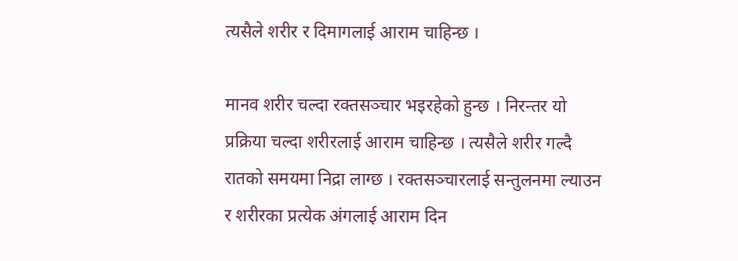त्यसैले शरीर र दिमागलाई आराम चाहिन्छ ।

मानव शरीर चल्दा रक्तसञ्चार भइरहेको हुन्छ । निरन्तर यो प्रक्रिया चल्दा शरीरलाई आराम चाहिन्छ । त्यसैले शरीर गल्दै रातको समयमा निद्रा लाग्छ । रक्तसञ्चारलाई सन्तुलनमा ल्याउन र शरीरका प्रत्येक अंगलाई आराम दिन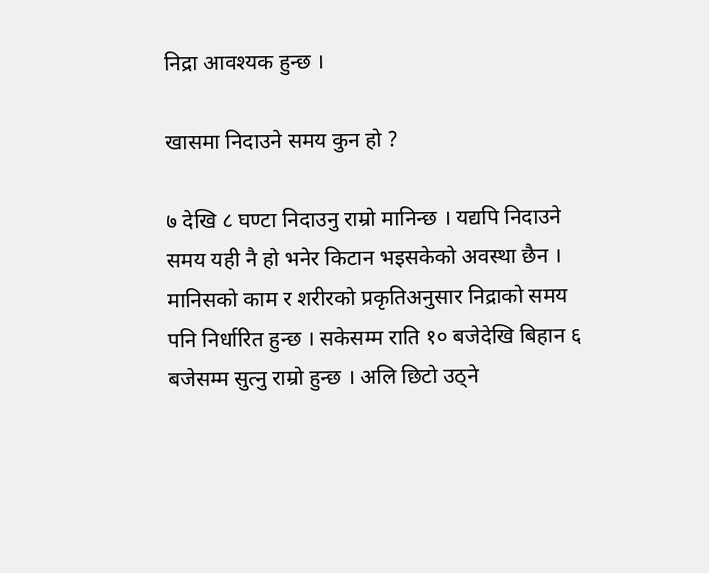निद्रा आवश्यक हुन्छ ।

खासमा निदाउने समय कुन हो ?

७ देखि ८ घण्टा निदाउनु राम्रो मानिन्छ । यद्यपि निदाउने समय यही नै हो भनेर किटान भइसकेको अवस्था छैन । मानिसको काम र शरीरको प्रकृतिअनुसार निद्राको समय पनि निर्धारित हुन्छ । सकेसम्म राति १० बजेदेखि बिहान ६ बजेसम्म सुत्नु राम्रो हुन्छ । अलि छिटो उठ्ने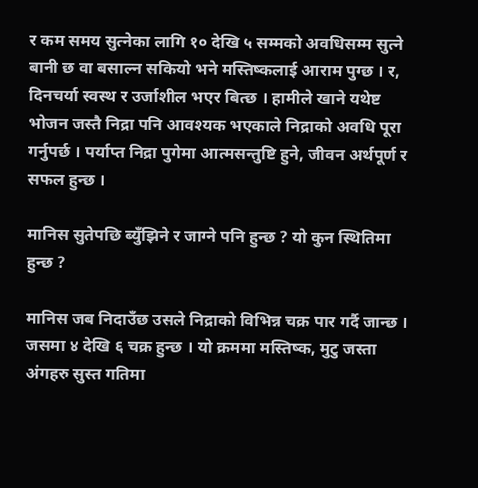र कम समय सुत्नेका लागि १० देखि ५ सम्मको अवधिसम्म सुत्ने बानी छ वा बसाल्न सकियो भने मस्तिष्कलाई आराम पुग्छ । र, दिनचर्या स्वस्थ र उर्जाशील भएर बित्छ । हामीले खाने यथेष्ट भोजन जस्तै निद्रा पनि आवश्यक भएकाले निद्राको अवधि पूरा गर्नुपर्छ । पर्याप्त निद्रा पुगेमा आत्मसन्तुष्टि हुने, जीवन अर्थपूर्ण र सफल हुन्छ ।

मानिस सुतेपछि ब्युँझिने र जाग्ने पनि हुन्छ ? यो कुन स्थितिमा हुन्छ ?

मानिस जब निदाउँछ उसले निद्राको विभिन्न चक्र पार गर्दै जान्छ । जसमा ४ देखि ६ चक्र हुन्छ । यो क्रममा मस्तिष्क, मुटु जस्ता अंगहरु सुस्त गतिमा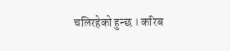चलिरहेको हुन्छ । करिब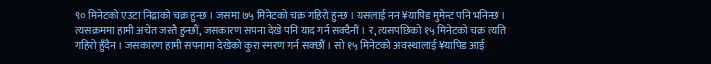९० मिनेटको एउटा निद्राको चक्र हुन्छ । जसमा ७५ मिनेटको चक्र गहिरो हुन्छ । यसलाई नन ¥यापिड मुमेन्ट पनि भनिन्छ । त्यसक्रममा हामी अचेत जस्तै हुन्छौं, जसकारण सपना देखे पनि याद गर्न सक्दैनौं । र, त्यसपछिको १५ मिनेटको चक्र त्यति गहिरो हुँदैन । जसकारण हामी सपनामा देखेको कुरा स्मरण गर्न सक्छौं । सो १५ मिनेटको अवस्थालाई ¥यापिड आई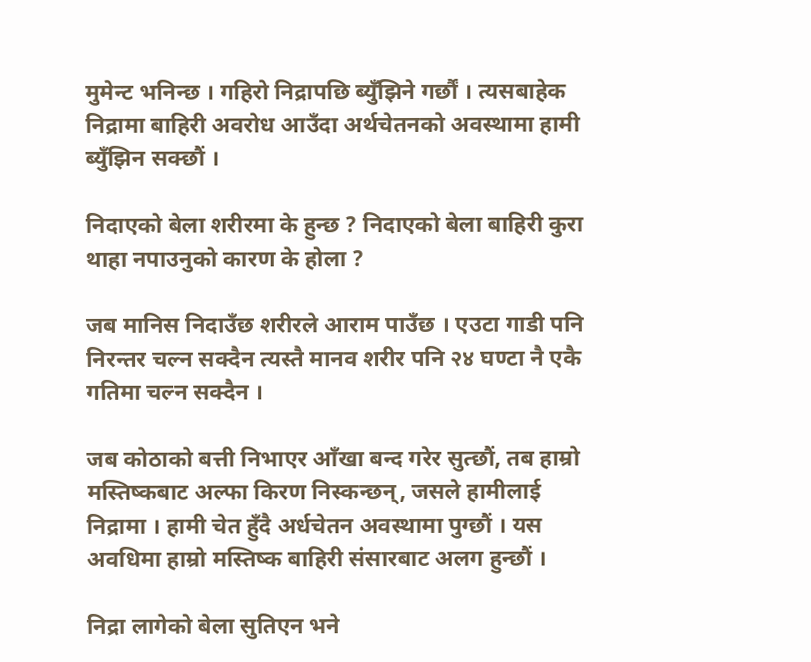मुमेन्ट भनिन्छ । गहिरो निद्रापछि ब्युँझिने गर्छौं । त्यसबाहेक निद्रामा बाहिरी अवरोध आउँदा अर्थचेतनको अवस्थामा हामी ब्युँझिन सक्छौं ।

निदाएको बेला शरीरमा के हुन्छ ? निदाएको बेला बाहिरी कुरा थाहा नपाउनुको कारण के होला ?

जब मानिस निदाउँछ शरीरले आराम पाउँछ । एउटा गाडी पनि निरन्तर चल्न सक्दैन त्यस्तै मानव शरीर पनि २४ घण्टा नै एकै गतिमा चल्न सक्दैन ।

जब कोठाको बत्ती निभाएर आँखा बन्द गरेर सुत्छौं, तब हाम्रो मस्तिष्कबाट अल्फा किरण निस्कन्छन्, जसले हामीलाई निद्रामा । हामी चेत हुँदै अर्धचेतन अवस्थामा पुग्छौं । यस अवधिमा हाम्रो मस्तिष्क बाहिरी संसारबाट अलग हुन्छौं ।

निद्रा लागेको बेला सुतिएन भने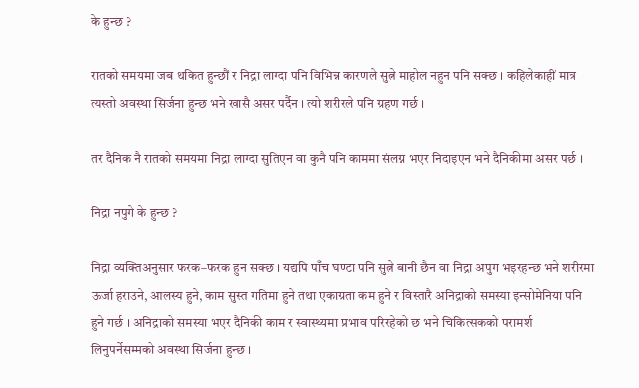के हुन्छ ?

रातको समयमा जब थकित हुन्छौं र निद्रा लाग्दा पनि विभिन्न कारणले सुत्ने माहोल नहुन पनि सक्छ । कहिलेकाहीं मात्र त्यस्तो अवस्था सिर्जना हुन्छ भने खासै असर पर्दैन । त्यो शरीरले पनि ग्रहण गर्छ ।

तर दैनिक नै रातको समयमा निद्रा लाग्दा सुतिएन वा कुनै पनि काममा संलग्न भएर निदाइएन भने दैनिकीमा असर पर्छ ।

निद्रा नपुगे के हुन्छ ?

निद्रा व्यक्तिअनुसार फरक–फरक हुन सक्छ । यद्यपि पाँच घण्टा पनि सुत्ने बानी छैन वा निद्रा अपुग भइरहन्छ भने शरीरमा ऊर्जा हराउने, आलस्य हुने, काम सुस्त गतिमा हुने तथा एकाग्रता कम हुने र विस्तारै अनिद्राको समस्या इन्सोमेनिया पनि हुने गर्छ । अनिद्राको समस्या भएर दैनिकी काम र स्वास्थ्यमा प्रभाव परिरहेको छ भने चिकित्सकको परामर्श लिनुपर्नेसम्मको अवस्था सिर्जना हुन्छ ।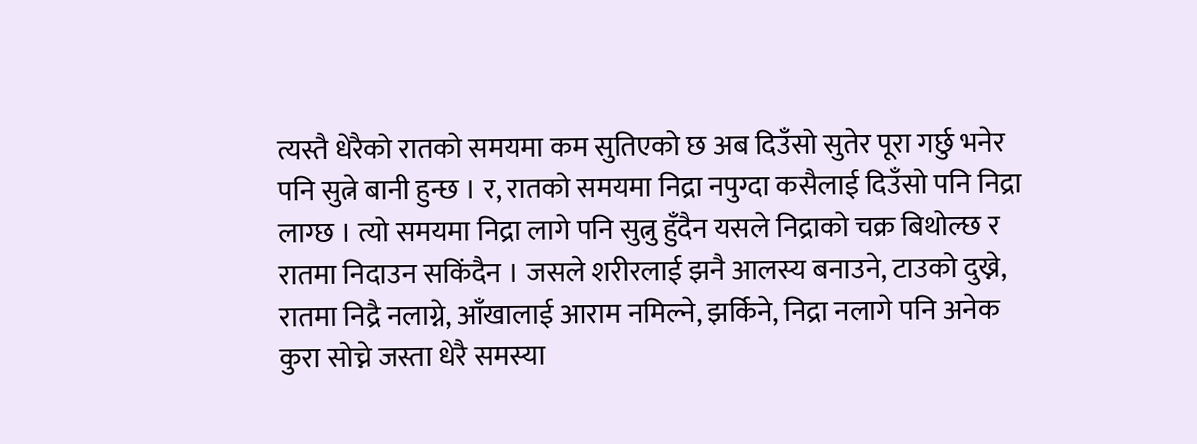त्यस्तै धेरैको रातको समयमा कम सुतिएको छ अब दिउँसो सुतेर पूरा गर्छु भनेर पनि सुत्ने बानी हुन्छ । र, रातको समयमा निद्रा नपुग्दा कसैलाई दिउँसो पनि निद्रा लाग्छ । त्यो समयमा निद्रा लागे पनि सुत्नु हुँदैन यसले निद्राको चक्र बिथोल्छ र रातमा निदाउन सकिंदैन । जसले शरीरलाई झनै आलस्य बनाउने, टाउको दुख्ने, रातमा निद्रै नलाग्ने, आँखालाई आराम नमिल्ने, झर्किने, निद्रा नलागे पनि अनेक कुरा सोच्ने जस्ता धेरै समस्या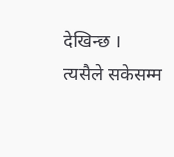देखिन्छ । त्यसैले सकेसम्म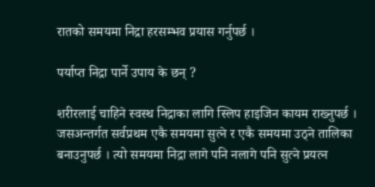रातको समयमा निद्रा हरसम्भव प्रयास गर्नुपर्छ ।

पर्याप्त निद्रा पार्ने उपाय के छन् ?

शरीरलाई चाहिने स्वस्थ निद्राका लागि स्लिप हाइजिन कायम राख्नुपर्छ । जसअन्तर्गत सर्वप्रथम एकै समयमा सुत्ने र एकै समयमा उठ्ने तालिका बनाउनुपर्छ । त्यो समयमा निद्रा लागे पनि नलागे पनि सुत्ने प्रयत्न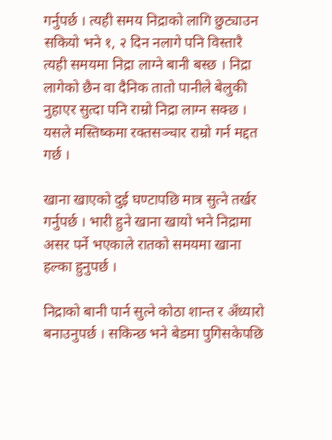गर्नुपर्छ । त्यही समय निद्राको लागि छुट्याउन सकियो भने १, २ दिन नलागे पनि विस्तारै त्यही समयमा निद्रा लाग्ने बानी बस्छ । निद्रा लागेको छैन वा दैनिक तातो पानीले बेलुकी नुहाएर सुत्दा पनि राम्रो निद्रा लाग्न सक्छ । यसले मस्तिष्कमा रक्तसञ्चार राम्रो गर्न मद्दत गर्छ ।

खाना खाएको दुई घण्टापछि मात्र सुत्ने तर्खर गर्नुपर्छ । भारी हुने खाना खायो भने निद्रामा असर पर्ने भएकाले रातको समयमा खाना हल्का हुनुपर्छ ।

निद्राको बानी पार्न सुत्ने कोठा शान्त र अँध्यारो बनाउनुपर्छ । सकिन्छ भने बेडमा पुगिसकेपछि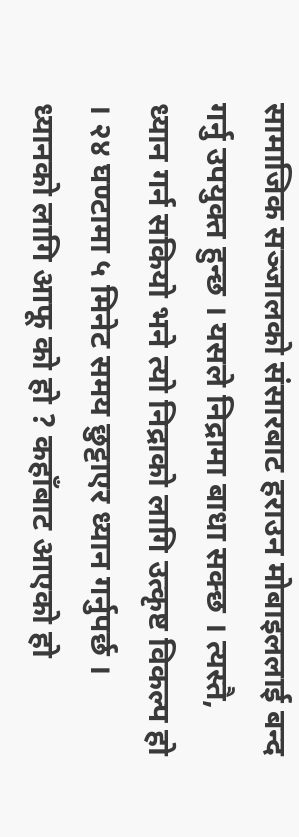सामाजिक सञ्जालको संसारबाट हराउन मोबाइललाई बन्द गर्नु उपयुक्त हुन्छ । यसले निद्रामा बाधा सक्छ । त्यस्तै, ध्यान गर्न सकियो भने त्यो निद्राको लागि उत्कृष्ट विकल्प हो । २४ घण्टामा ५ मिनेट समय छुट्टाएर ध्यान गर्नुपर्छ । ध्यानको लागि आफू को हो ? कहाँबाट आएको हो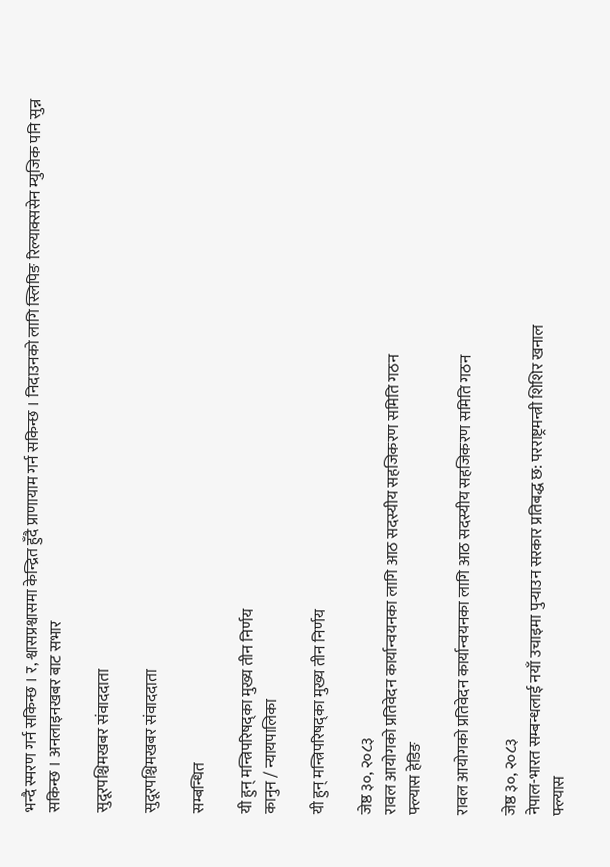भन्दै स्मरण गर्न सकिन्छ । र, श्वासप्रश्वासमा केन्द्रित हुँदै प्राणायाम गर्न सकिन्छ । निदाउनको लागि स्लिपिङ रिल्याक्ससेन म्युजिक पनि सुन्न सकिन्छ । अनलाइनखबर बाट सभार

सुदूरपश्चिमखबर संवाददाता

सुदूरपश्चिमखबर संवाददाता

सम्बन्धित

यी हुन् मन्त्रिपरिषद्का मुख्य तीन निर्णय
कानुन / न्यायपालिका

यी हुन् मन्त्रिपरिषद्का मुख्य तीन निर्णय

जेष्ठ ३०, २०८३
रावल आयोगको प्रतिवेदन कार्यान्वयनका लागि आठ सदस्यीय सहजिकरण समिति गठन
फ्ल्यास हेडिङ

रावल आयोगको प्रतिवेदन कार्यान्वयनका लागि आठ सदस्यीय सहजिकरण समिति गठन

जेष्ठ ३०, २०८३
नेपाल-भारत सम्बन्धलाई नयाँ उचाइमा पुर्‍याउन सरकार प्रतिबद्ध छ: परराष्ट्रमन्त्री शिशिर खनाल
फ्ल्यास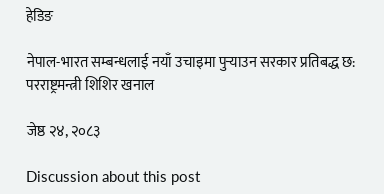हेडिङ

नेपाल-भारत सम्बन्धलाई नयाँ उचाइमा पुर्‍याउन सरकार प्रतिबद्ध छ: परराष्ट्रमन्त्री शिशिर खनाल

जेष्ठ २४, २०८३

Discussion about this post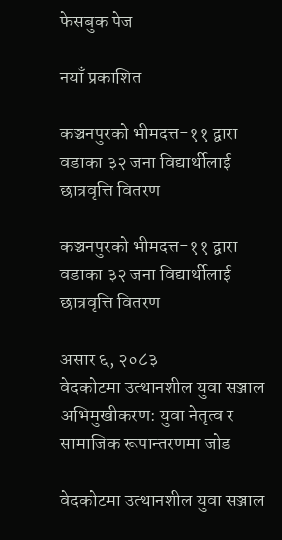फेसबुक पेज

नयाँ प्रकाशित

कञ्चनपुरको भीमदत्त-११ द्वारा वडाका ३२ जना विद्यार्थीलाई छात्रवृत्ति वितरण

कञ्चनपुरको भीमदत्त-११ द्वारा वडाका ३२ जना विद्यार्थीलाई छात्रवृत्ति वितरण

असार ६, २०८३
वेदकोटमा उत्थानशील युवा सञ्जाल अभिमुखीकरण: युवा नेतृत्व र सामाजिक रूपान्तरणमा जोड

वेदकोटमा उत्थानशील युवा सञ्जाल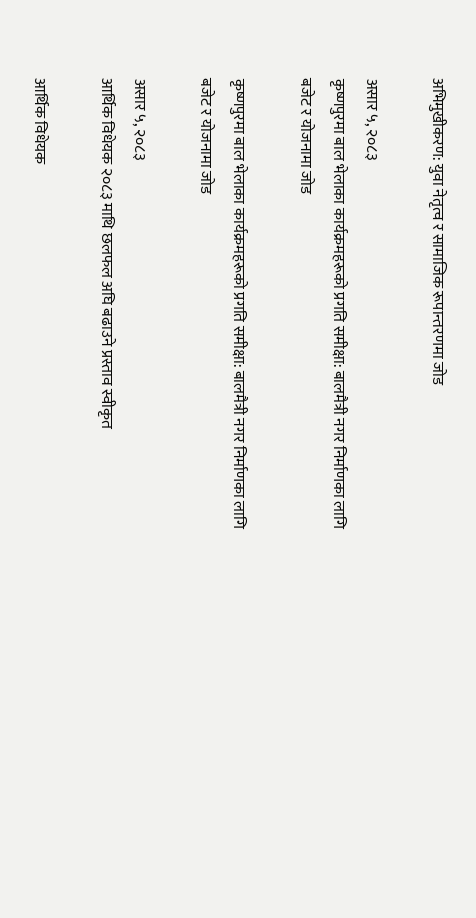अभिमुखीकरण: युवा नेतृत्व र सामाजिक रूपान्तरणमा जोड

असार ५, २०८३
कृष्णपुरमा बाल भेलाका कार्यक्रमहरूको प्रगति समीक्षा: बालमैत्री नगर निर्माणका लागि बजेट र योजनामा जोड

कृष्णपुरमा बाल भेलाका कार्यक्रमहरूको प्रगति समीक्षा: बालमैत्री नगर निर्माणका लागि बजेट र योजनामा जोड

असार ५, २०८३
आर्थिक विधेयक २०८३ माथि छलफल अघि बढाउने प्रस्ताव स्वीकृत

आर्थिक विधेयक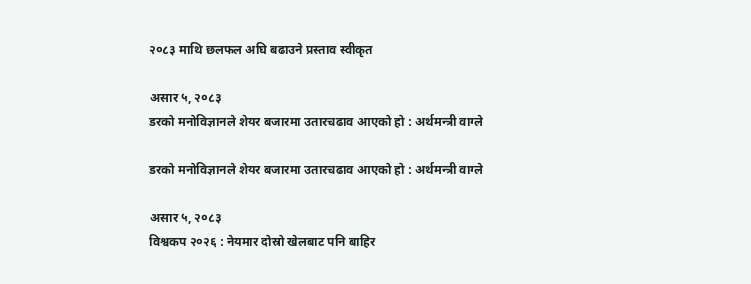२०८३ माथि छलफल अघि बढाउने प्रस्ताव स्वीकृत

असार ५, २०८३
डरको मनोविज्ञानले शेयर बजारमा उतारचढाव आएको हो : अर्थमन्त्री वाग्ले

डरको मनोविज्ञानले शेयर बजारमा उतारचढाव आएको हो : अर्थमन्त्री वाग्ले

असार ५, २०८३
विश्वकप २०२६ : नेयमार दोस्रो खेलबाट पनि बाहिर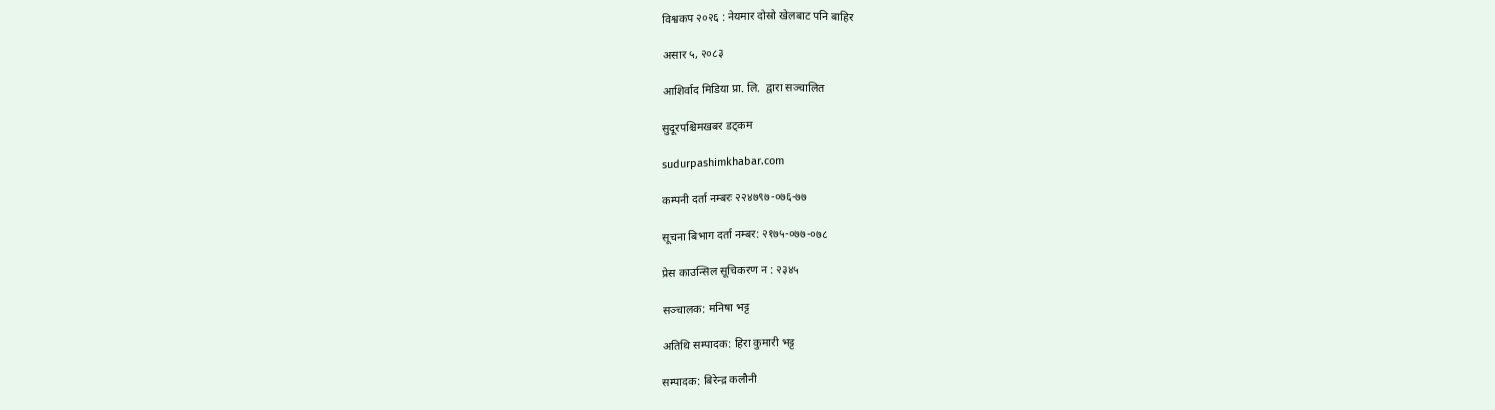विश्वकप २०२६ : नेयमार दोस्रो खेलबाट पनि बाहिर

असार ५, २०८३

आशिर्वाद मिडिया प्रा. लि.  द्वारा सञ्चालित

सुदूरपश्चिमखबर डट्कम

sudurpashimkhabar.com

कम्पनी दर्ता नम्बरः २२४७९७-०७६-७७

सूचना बिभाग दर्ता नम्बर: २१७५-०७७-०७८

प्रेस काउन्सिल सूचिकरण न : २३४५

सञ्चालक: मनिषा भट्ट

अतिथि सम्पादक: हिरा कुमारी भट्ट

सम्पादक: बिरेन्द्र कलौनी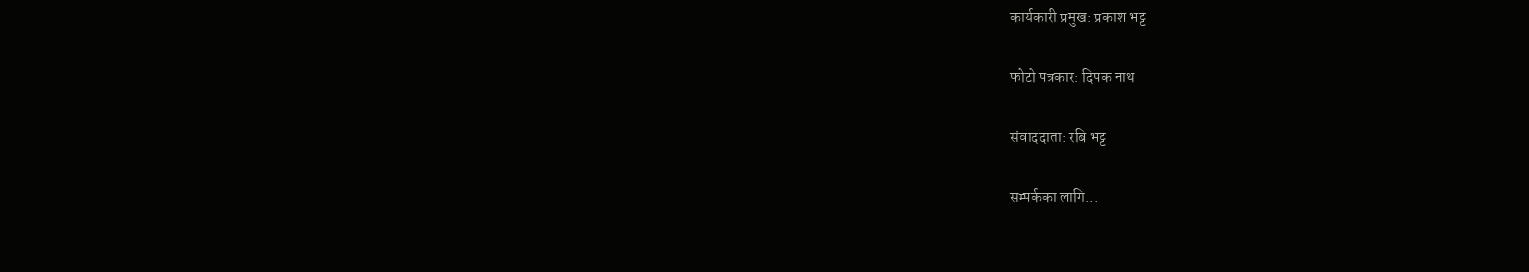कार्यकारी प्रमुख: प्रकाश भट्ट

फोटो पत्रकार: दिपक नाथ

संवाददाता: रबि भट्ट

सम्पर्कका लागि...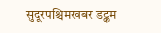सुदूरपश्चिमखबर डट्कम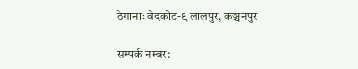ठेगानाः वेदकोट-९ लालपुर, कञ्चनपुर

सम्पर्क नम्बर: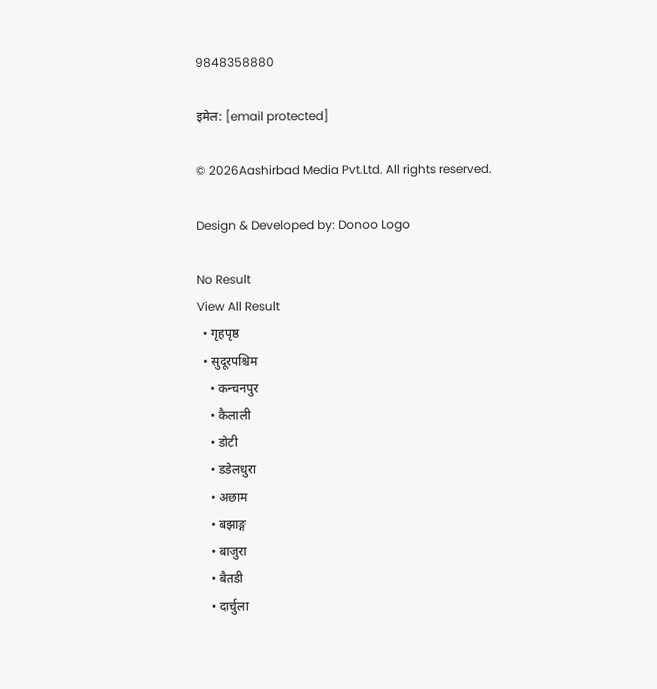9848358880

इमेल: [email protected]

© 2026Aashirbad Media Pvt.Ltd. All rights reserved.

Design & Developed by: Donoo Logo

No Result
View All Result
  • गृहपृष्ठ
  • सुदूरपश्चिम
    • कन्चनपुर
    • कैलाली
    • डोटी
    • डडेलधुरा
    • अछाम
    • बझाङ्ग
    • बाजुरा
    • बैतडी
    • दार्चुला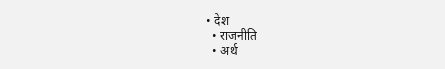• देश
  • राजनीति
  • अर्थ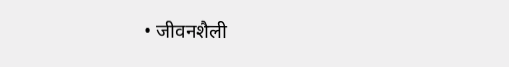• जीवनशैली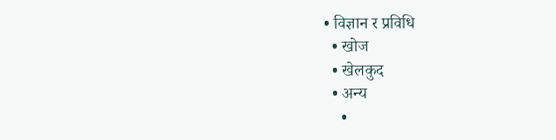• विज्ञान र प्रविधि
  • खोज
  • खेलकुद
  • अन्य
    •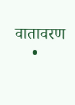वातावरण
    •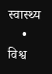स्वास्थ्य
    • विश्व